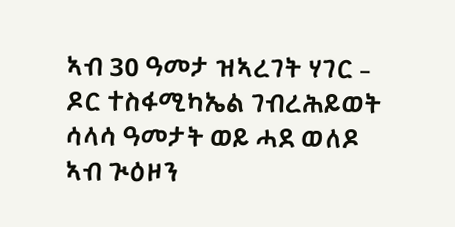ኣብ 30 ዓመታ ዝኣረገት ሃገር – ዶር ተስፋሚካኤል ገብረሕይወት
ሳላሳ ዓመታት ወይ ሓደ ወለዶ ኣብ ጒዕዞን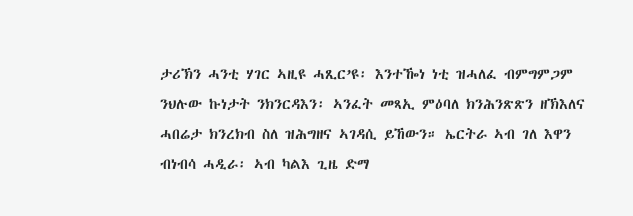ታሪኽን ሓንቲ ሃገር ኣዚዩ ሓጺር’ዩ፡ እንተዀነ ነቲ ዝሓለፈ ብምግምጋም ንህሉው ኩነታት ንክንርዳእን፡ ኣንፈት መጻኢ ምዕባለ ክንሕንጽጽን ዘኽእለና ሓበሬታ ክንረክብ ስለ ዝሕግዘና ኣገዳሲ ይኸውን። ኤርትራ ኣብ ገለ እዋን ብነብሳ ሓዲራ፡ ኣብ ካልእ ጊዜ ድማ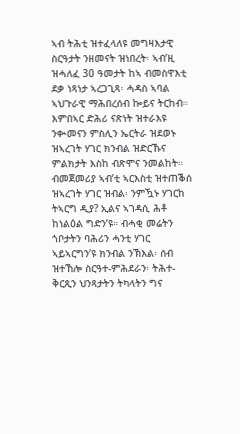ኣብ ትሕቲ ዝተፈላለዩ መግዛእታዊ ስርዓታት ንዘመናት ዝነበረት፡ ኣብ’ዚ ዝሓለፈ 30 ዓመታት ከኣ ብመስዋእቲ ደቃ ነጻነታ ኣረጋጊጻ፡ ሓዳስ ኣባል ኣህጉራዊ ማሕበረሰብ ኰይና ትርከብ። እምበኣር ድሕሪ ናጽነት ዝተራእዩ ንቊመናን ምስሊን ኤርትራ ዝደወኑ ዝኣረገት ሃገር ክንብል ዝድርኹና ምልክታት እስከ ብጽሞና ንመልከት።
ብመጀመሪያ ኣብ’ቲ ኣርእስቲ ዝተጠቕሰ ዝኣረገት ሃገር ዝብል፡ ንምዃኑ ሃገርከ ትኣርግ ዲያ? ኢልና ኣገዳሲ ሕቶ ከነልዕል ግድን’ዩ። ብሓቂ መሬትን ጎቦታትን ባሕሪን ሓንቲ ሃገር ኣይኣርግን’ዩ ክንብል ንኽእል፡ ሰብ ዝተኸሎ ስርዓተ-ምሕደራን፡ ትሕተ-ቅርጺን ህንጻታትን ትካላትን ግና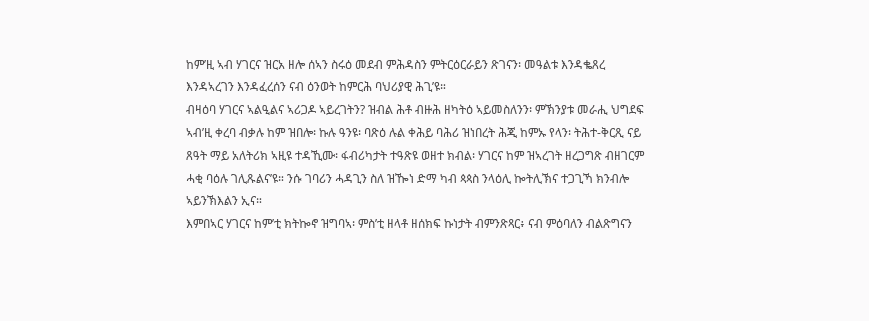ከም’ዚ ኣብ ሃገርና ዝርአ ዘሎ ሰኣን ስሩዕ መደብ ምሕዳስን ምትርዕርራይን ጽገናን፡ መዓልቱ እንዳቈጸረ እንዳኣረገን እንዳፈረሰን ናብ ዕንወት ከምርሕ ባህሪያዊ ሕጊ’ዩ።
ብዛዕባ ሃገርና ኣልዒልና ኣሪጋዶ ኣይረገትን? ዝብል ሕቶ ብዙሕ ዘካትዕ ኣይመስለንን፡ ምኽንያቱ መራሒ ህግደፍ ኣብ’ዚ ቀረባ ብቃሉ ከም ዝበሎ፡ ኩሉ ዓንዩ፡ ባጽዕ ሉል ቀሕይ ባሕሪ ዝነበረት ሕጂ ከምኡ የላን፡ ትሕተ-ቅርጺ ናይ ጸዓት ማይ አለትሪክ ኣዚዩ ተዳኺሙ፡ ፋብሪካታት ተዓጽዩ ወዘተ ክብል፡ ሃገርና ከም ዝኣረገት ዘረጋግጽ ብዘገርም ሓቂ ባዕሉ ገሊጹልና’ዩ። ንሱ ገባሪን ሓዳጊን ስለ ዝዀነ ድማ ካብ ጳጳስ ንላዕሊ ኰትሊኽና ተጋጊኻ ክንብሎ ኣይንኽእልን ኢና።
እምበኣር ሃገርና ከም’ቲ ክትኰኖ ዝግባኣ፡ ምስ’ቲ ዘላቶ ዘሰክፍ ኩነታት ብምንጽጻር፥ ናብ ምዕባለን ብልጽግናን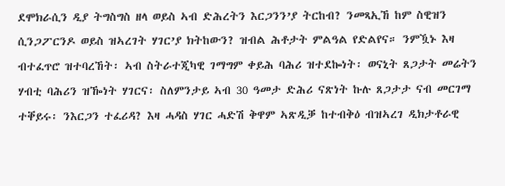ደሞክራሲን ዲያ ትግስግስ ዘላ ወይስ ኣብ ድሕረትን እርጋንን’ያ ትርከብ? ንመጻኢኸ ከም ስዊዝን ሲንጋፖርንዶ ወይስ ዝኣረገት ሃገር’ያ ክትከውን? ዝብል ሕቶታት ምልዓል የድልየና። ንምዃኑ እዛ ብተፈጥሮ ዝተባረኸት፡ ኣብ ስትራተጂካዊ ገማግም ቀይሕ ባሕሪ ዝተደኰነት፡ ወናኒት ጸጋታት መሬትን ሃብቲ ባሕሪን ዝዀነት ሃገርና፡ ስለምንታይ ኣብ 30 ዓመታ ድሕሪ ናጽነት ኩሉ ጸጋታታ ናብ መርገማ ተቐይሩ፡ ንእርጋን ተፈሪዳ? እዛ ሓዳስ ሃገር ሓድሽ ቅዋም ኣጽዲቓ ከተብቅዕ ብዝኣረገ ዲክታቶራዊ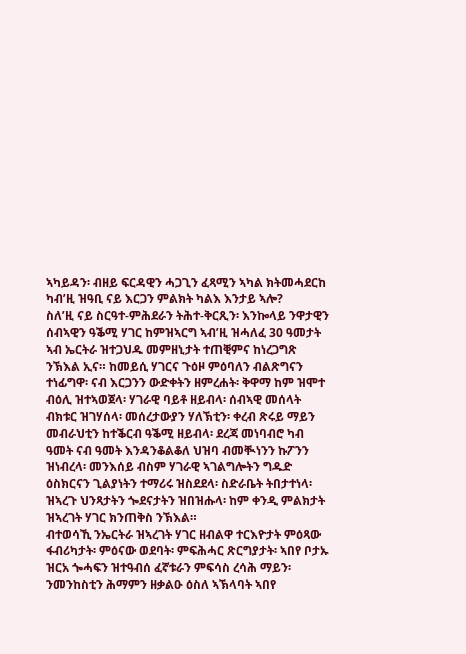ኣካይዳን፡ ብዘይ ፍርዳዊን ሓጋጊን ፈጻሚን ኣካል ክትመሓደርከ ካብ’ዚ ዝዓቢ ናይ እርጋን ምልክት ካልእ እንታይ ኣሎ?
ስለ’ዚ ናይ ስርዓተ-ምሕደራን ትሕተ-ቅርጺን፡ እንኰላይ ንዋታዊን ሰብኣዊን ዓቕሚ ሃገር ከምዝኣርግ ኣብ’ዚ ዝሓለፈ 30 ዓመታት ኣብ ኤርትራ ዝተጋህዱ መምዘኒታት ተጠቒምና ከነረጋግጽ ንኽእል ኢና። ከመይሲ ሃገርና ጉዕዞ ምዕባለን ብልጽግናን ተነፊግዋ፡ ናብ እርጋንን ውድቀትን ዘምረሐት፡ ቅዋማ ከም ዝሞተ ብዕሊ ዝተኣወጀላ፡ ሃገራዊ ባይቶ ዘይብላ፡ ሰብኣዊ መሰላት ብክቱር ዝገሃሰላ፡ መሰረታውያን ሃለኽቲን፡ ቀረብ ጽሩይ ማይን መብራህቲን ከተቕርብ ዓቕሚ ዘይብላ፡ ደረጃ መነባብሮ ካብ ዓመት ናብ ዓመት እንዳንቆልቆለ ህዝባ ብመቚነንን ኩፖንን ዝነብረላ፡ መንእሰይ ብስም ሃገራዊ ኣገልግሎትን ግዱድ ዕስክርናን ጊልያነትን ተማሪሩ ዝስደደላ፡ ስድራቤት ትበታተነላ፡ ዝኣረጉ ህንጻታትን ጐደናታትን ዝበዝሑላ፡ ከም ቀንዲ ምልክታት ዝኣረገት ሃገር ክንጠቅስ ንኽእል።
ብተወሳኺ ንኤርትራ ዝኣረገት ሃገር ዘብልዋ ተርእዮታት ምዕጻው ፋብሪካታት፡ ምዕናው ወደባት፡ ምፍሕሓር ጽርግያታት፡ ኣበየ ቦታኡ ዝርአ ጐሓፍን ዝተዓብሰ ፈኛቱራን ምፍሳስ ረሳሕ ማይን፡ ንመንከስቲን ሕማምን ዘቃልዑ ዕስለ ኣኽላባት ኣበየ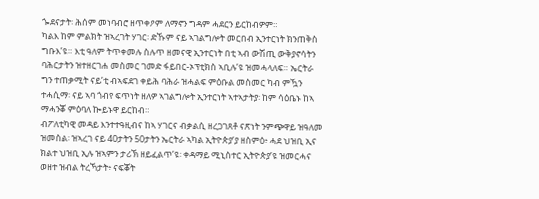ጐደናታት፡ ሕሰም መነባብሮ ዘጥቀዖም ለማኖን ግዳም ሓደርን ይርከብዎም።
ካልእ ከም ምልክት ዝኣረገት ሃገር፡ ድኹም ናይ ኣገልግሎት መርበብ ኢንተርነት ክንጠቅስ ግቡእ’ዩ። እቲ ዓለም ትጥቀመሉ ስሉጥ ዘመናዊ ኢንተርነት በቲ ኣብ ውሽጢ ውቅያኖሳትን ባሕርታትን ዝተዘርገሐ መስመር ገመድ ፋይበር-ኦፕቲክስ ኣቢሉ’ዩ ዝመሓላለፍ። ኤርትራ ግን ተጠቃሚት ናይ’ቲ ብኣፍደገ ቀይሕ ባሕራ ዝሓልፍ ምዕቡል መስመር ካብ ምዃን ተሓሲማ፡ ናይ ኣባ ጎብየ ፍጥነት ዘለዎ ኣገልግሎት ኢንተርነት ኣተኣታትያ፡ ከም ሳዕቤኑ ከኣ ማሓንቖ ምዕባለ ኰይኑዋ ይርከብ።
ብፖለቲካዊ መዳይ እንተተዓዚብና ከኣ ሃገርና ብቃልሲ ዘረጋገጸቶ ናጽነት ንምጭዋይ ዝዓለመ ዝመስል፡ ዝኣረገ ናይ 40ታትን 50ታትን ኤርትራ ኣካል ኢትዮጵያ’ያ ዘስምዕ፥ ሓደ ህዝቢ ኢና ክልተ ህዝቢ ኢሉ ዝኣምን ታሪኽ ዘይፈልጥ’ዩ፡ ቀዳማይ ሚኒስተር ኢትዮጵያ’ዩ ዝመርሓና ወዘተ ዝብል ትረኻታት፥ ናፍቖት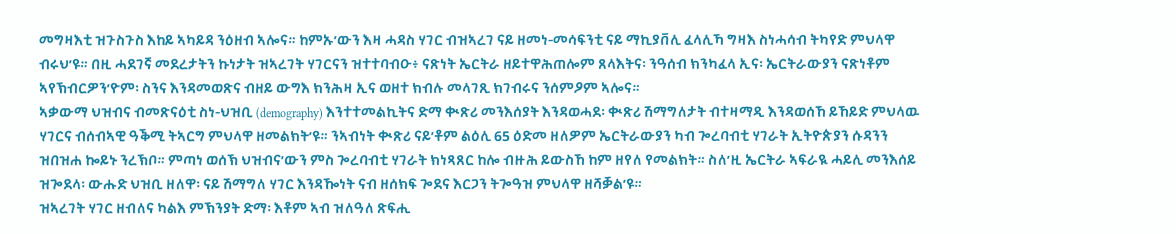መግዛእቲ ዝጉስጉስ እከይ ኣካይዳ ንዕዘብ ኣሎና። ከምኡ’ውን እዛ ሓዳስ ሃገር ብዝኣረገ ናይ ዘመነ-መሳፍንቲ ናይ ማኪያቨሊ ፈላሊኻ ግዛእ ስነሓሳብ ትካየድ ምህላዋ ብሩህ’ዩ። በዚ ሓደገኛ መደረታትን ኩነታት ዝኣረገት ሃገርናን ዝተተባብዑ፥ ናጽነት ኤርትራ ዘይተዋሕጠሎም ጸላእትና፡ ንዓሰብ ክንካፈላ ኢና፡ ኤርትራውያን ናጽነቶም ኣየኽብርዎን’ዮም፡ ስንና እንዳመወጽና ብዘይ ውግእ ክንሕዛ ኢና ወዘተ ክብሉ መላገጺ ክገብሩና ንሰምዖም ኣሎና።
ኣቃውማ ህዝብና ብመጽናዕቲ ስነ-ህዝቢ (demography) እንተተመልኪትና ድማ ቊጽሪ መንእሰያት እንዳወሓደ፡ ቊጽሪ ሽማግለታት ብተዛማዲ እንዳወሰኸ ይኸይድ ምህላዉ ሃገርና ብሰብኣዊ ዓቕሚ ትኣርግ ምህላዋ ዘመልክት’ዩ። ንኣብነት ቊጽሪ ናይ’ቶም ልዕሊ 65 ዕድመ ዘለዎም ኤርትራውያን ካብ ጐረባብቲ ሃገራት ኢትዮጵያን ሱዳንን ዝበዝሐ ኰይኑ ንረኽቦ። ምጣነ ወሰኽ ህዝብና’ውን ምስ ጐረባብቲ ሃገራት ክነጻጸር ከሎ ብዙሕ ይውስኸ ከም ዘየለ የመልክት። ስለ’ዚ ኤርትራ ኣፍራዪ ሓይሊ መንእሰይ ዝጐደላ፡ ውሑድ ህዝቢ ዘለዋ፡ ናይ ሽማግለ ሃገር እንዳዀነት ናብ ዘሰክፍ ጐደና እርጋን ትጐዓዝ ምህላዋ ዘሻቓል’ዩ።
ዝኣረገት ሃገር ዘብለና ካልእ ምኽንያት ድማ፡ እቶም ኣብ ዝለዓለ ጽፍሒ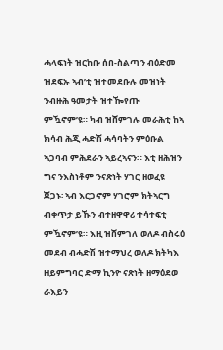ሓላፍነት ዝርከቡ ሰበ-ስልጣን ብዕድመ ዝደፍኡ ኣብ’ቲ ዝተመደቡሉ መዝነት ንብዙሕ ዓመታት ዝተዀየጡ ምዃኖም’ዩ። ካብ ዝሸምገሉ መራሕቲ ከኣ ክሳብ ሕጂ ሓድሽ ሓሳባትን ምዕቡል ኣጋባብ ምሕደራን ኣይረኣናን። እቲ ዘሕዝን ግና ንእስነቶም ንናጽነት ሃገር ዘወፈዩ ጀጋኑ፡ ኣብ እርጋኖም ሃገሮም ክትኣርግ ብቀጥታ ይኹን ብተዘዋዋሪ ተሳተፍቲ ምዃኖም’ዩ። እዚ ዝሸምገለ ወለዶ ብስሩዕ መደብ ብሓድሽ ዝተማህረ ወለዶ ክትካእ ዘይምግባር ድማ ኪንዮ ናጽነት ዘማዕደወ ራእይን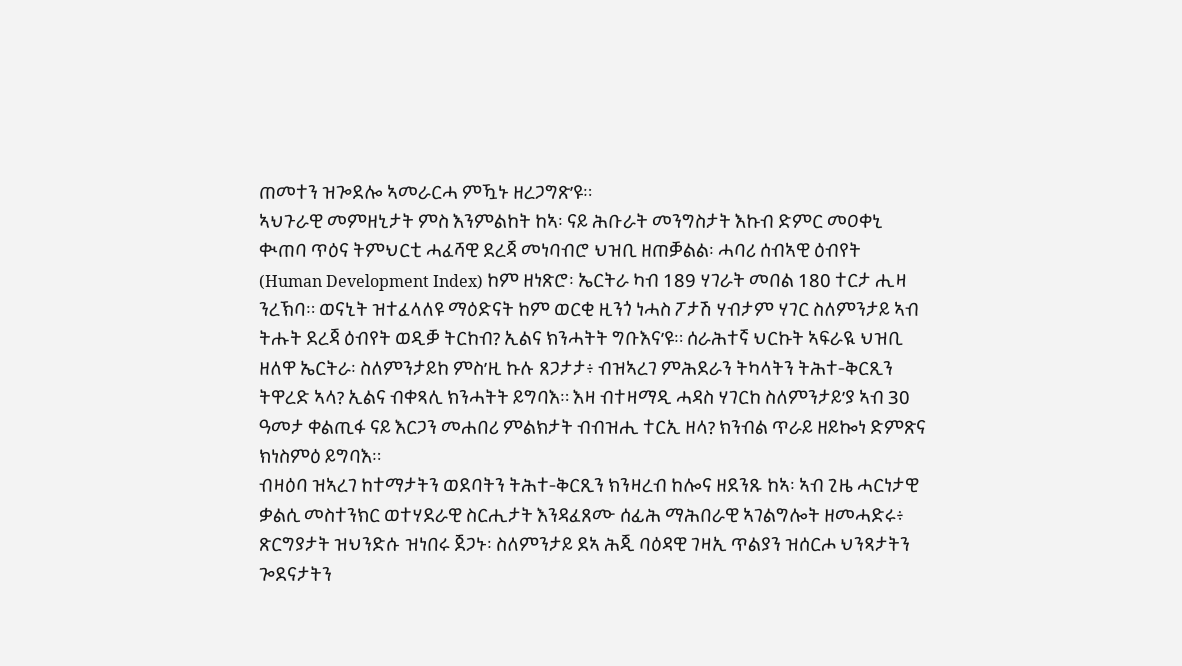ጠመተን ዝጐደሎ ኣመራርሓ ምዃኑ ዘረጋግጽ’ዩ።
ኣህጉራዊ መምዘኒታት ምስ እንምልከት ከኣ፡ ናይ ሕቡራት መንግስታት እኩብ ድምር መዐቀኒ ቊጠባ ጥዕና ትምህርቲ ሓፈሻዊ ደረጃ መነባብሮ ህዝቢ ዘጠቓልል፡ ሓባሪ ሰብኣዊ ዕብየት (Human Development Index) ከም ዘነጽሮ፡ ኤርትራ ካብ 189 ሃገራት መበል 180 ተርታ ሒዛ ንረኽባ። ወናኒት ዝተፈላለዩ ማዕድናት ከም ወርቂ ዚንጎ ነሓስ ፖታሽ ሃብታም ሃገር ስለምንታይ ኣብ ትሑት ደረጃ ዕብየት ወዲቓ ትርከብ? ኢልና ክንሓትት ግቡእና’ዩ። ሰራሕተኛ ህርኩት ኣፍራዪ ህዝቢ ዘለዋ ኤርትራ፡ ስለምንታይከ ምስ’ዚ ኩሉ ጸጋታታ፥ ብዝኣረገ ምሕደራን ትካላትን ትሕተ-ቅርጺን ትዋረድ ኣላ? ኢልና ብቀጻሊ ክንሓትት ይግባእ። እዛ ብተዛማዲ ሓዳስ ሃገርከ ስለምንታይ’ያ ኣብ 30 ዓመታ ቀልጢፋ ናይ እርጋን መሐበሪ ምልክታት ብብዝሒ ተርኢ ዘላ? ክንብል ጥራይ ዘይኰነ ድምጽና ክነስምዕ ይግባእ።
ብዛዕባ ዝኣረገ ከተማታትን ወደባትን ትሕተ-ቅርጺን ክንዛረብ ከሎና ዘደንጹ ከኣ፡ ኣብ ጊዜ ሓርነታዊ ቃልሲ መስተንክር ወተሃደራዊ ስርሒታት እንዳፈጸሙ ሰፊሕ ማሕበራዊ ኣገልግሎት ዘመሓድሩ፥ ጽርግያታት ዝህንድሱ ዝነበሩ ጀጋኑ፡ ስለምንታይ ደኣ ሕጂ ባዕዳዊ ገዛኢ ጥልያን ዝሰርሖ ህንጻታትን ጐደናታትን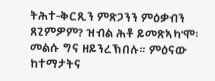ትሕተ-ቅርጺን ምጽጋንን ምዕቃብን ጸጊምዎም? ዝብል ሕቶ ይመጽኣካ’ሞ፡ መልሱ ግና ዘይንረኽበሉ። ምዕናው ከተማታትና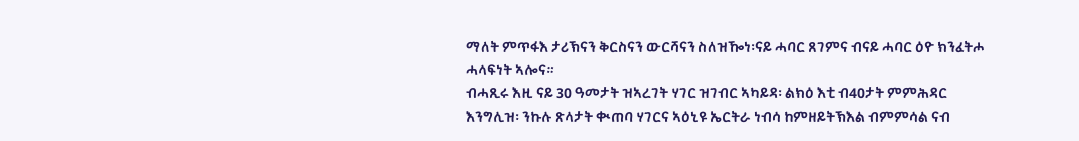ማለት ምጥፋእ ታሪኽናን ቅርስናን ውርሻናን ስለዝዀነ፡ናይ ሓባር ጸገምና ብናይ ሓባር ዕዮ ክንፈትሖ ሓላፍነት ኣሎና።
ብሓጺሩ እዚ ናይ 30 ዓመታት ዝኣረገት ሃገር ዝገብር ኣካይዳ፡ ልክዕ እቲ ብ40ታት ምምሕዳር እንግሊዝ፡ ንኩሉ ጽላታት ቊጠባ ሃገርና ኣዕኒዩ ኤርትራ ነብሳ ከምዘይትኽእል ብምምሳል ናብ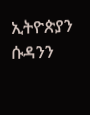ኢትዮጵያን ሱዳንን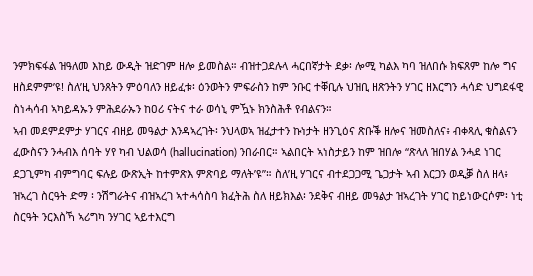ንምክፍፋል ዝዓለመ እከይ ውዲት ዝድገም ዘሎ ይመስል። ብዝተጋደሉላ ሓርበኛታት ደቃ፡ ሎሚ ካልእ ካባ ዝለበሱ ክፍጸም ከሎ ግና ዘስደምም’ዩ! ስለ’ዚ ህንጸትን ምዕባለን ዘይፈቱ፡ ዕንወትን ምፍራስን ከም ንቡር ተቐቢሉ ህዝቢ ዘጽንትን ሃገር ዘእርግን ሓሳድ ህግደፋዊ ስነሓሳብ ኣካይዳኡን ምሕደራኡን ከዐሪ ናትና ተራ ወሳኒ ምዃኑ ክንስሕቶ የብልናን።
ኣብ መደምደምታ ሃገርና ብዘይ መዓልታ እንዳኣረገት፡ ንህላወኣ ዝፈታተን ኩነታት ዘንጊዕና ጽቡቕ ዘሎና ዝመስለና፥ ብቀጻሊ ቁስልናን ፈውስናን ንሓብእ ሰባት ሃየ ካብ ህልወሳ (hallucination) ንበራበር። ኣልበርት ኣነስታይን ከም ዝበሎ “ጽላለ ዝበሃል ንሓደ ነገር ደጋጊምካ ብምግባር ፍሉይ ውጽኢት ከተምጽእ ምጽባይ ማለት’ዩ”። ስለ’ዚ ሃገርና ብተደጋጋሚ ጌጋታት ኣብ እርጋን ወዲቓ ስለ ዘላ፥ ዝኣረገ ስርዓት ድማ ፡ ንሽግራትና ብዝኣረገ ኣተሓሳስባ ክፈትሕ ስለ ዘይክእል፡ ንደቅና ብዘይ መዓልታ ዝኣረገት ሃገር ከይነውርሶም፡ ነቲ ስርዓት ንርእስኻ ኣሪግካ ንሃገር ኣይተእርግ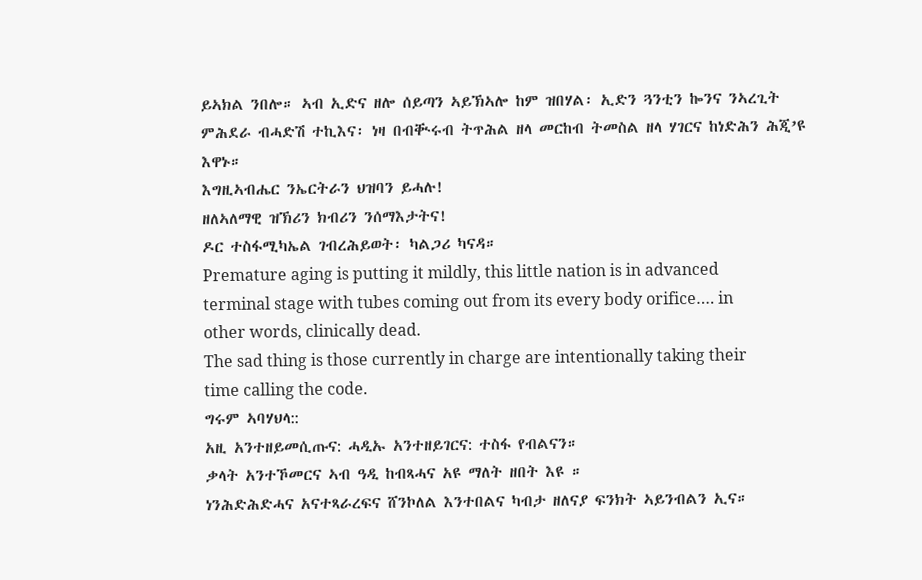ይኣክል ንበሎ። ኣብ ኢድና ዘሎ ሰይጣን ኣይኽኣሎ ከም ዝበሃል፡ ኢድን ጓንቲን ኰንና ንኣረጊት ምሕደራ ብሓድሽ ተኪእና፡ ነዛ በብቚሩብ ትጥሕል ዘላ መርከብ ትመስል ዘላ ሃገርና ከነድሕን ሕጂ’ዩ እዋኑ።
እግዚኣብሔር ንኤርትራን ህዝባን ይሓሉ!
ዘለኣለማዊ ዝኽሪን ክብሪን ንሰማእታትና!
ዶር ተስፋሚካኤል ገብረሕይወት፡ ካልጋሪ ካናዳ።
Premature aging is putting it mildly, this little nation is in advanced terminal stage with tubes coming out from its every body orifice…. in other words, clinically dead.
The sad thing is those currently in charge are intentionally taking their time calling the code.
ግሩም ኣባሃህላ::
አዚ አንተዘይመሲጡና: ሓዲኡ አንተዘይገርና: ተስፋ የብልናን።
ቃላት አንተኾመርና ኣብ ዓዲ ከብጻሓና አዩ ማለት ዘበት እዩ ።
ነንሕድሕድሓና አናተጻራረፍና ሸንኮለል እንተበልና ካብታ ዘለናያ ፍንክት ኣይንብልን ኢና።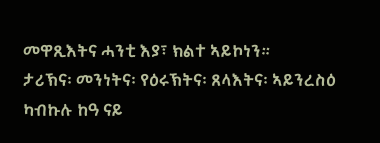መዋጺእትና ሓንቲ እያ፣ ክልተ ኣይኮነን።
ታሪኽና፡ መንነትና፡ የዕሩኽትና፡ ጸላእትና፡ ኣይንረስዕ
ካብኩሉ ከዓ ናይ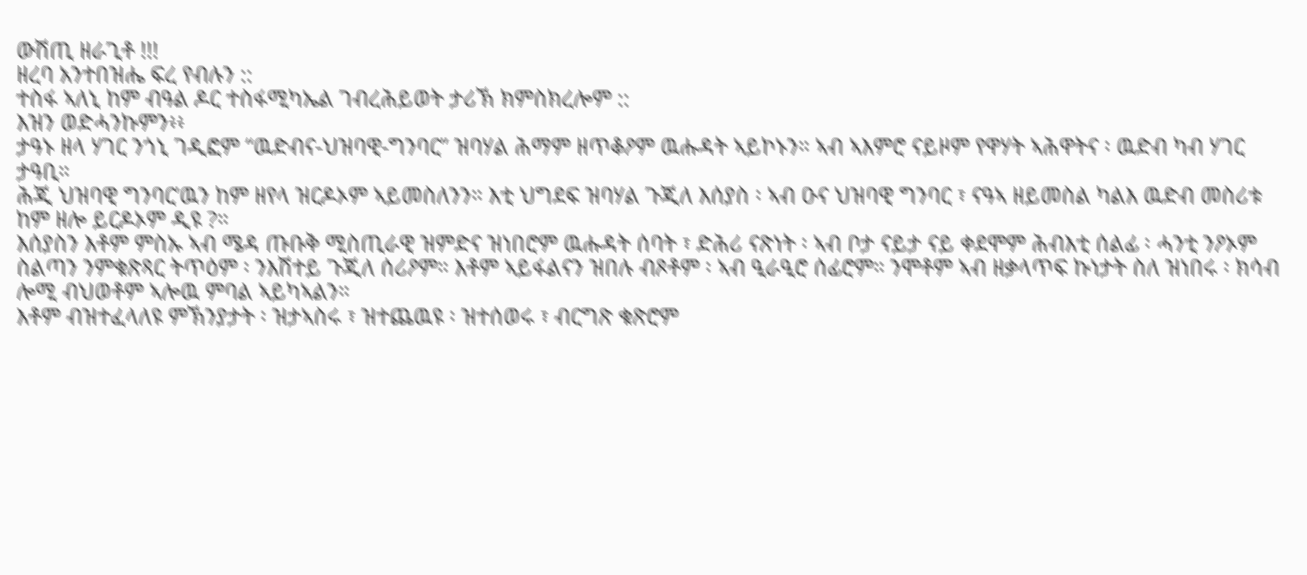ውሽጢ ዘራጊቶ !!!
ዘረባ አንተበዝሔ ፍረ የብሉን ::
ተስፋ ኣለኒ ከም ብዓል ዶር ተስፋሚካኤል ገብረሕይወት ታሪኽ ክምስክረሎም ::
እዝን ወድሓንኩምን፥፥
ታዓኑ ዘላ ሃገር ንጎኒ ገዲፎም “ዉድብና-ህዝባዊ-ግንባር” ዝባሃል ሕማም ዘጥቆዖም ዉሑዳት ኣይኮኑን። ኣብ ኣእምሮ ናይዞም የዋሃት ኣሕዋትና ፡ ዉድብ ካብ ሃገር ታዓቢ።
ሕጂ ህዝባዊ ግንባር’ዉን ከም ዘየላ ዝርዶኦም ኣይመስለንን። እቲ ህግደፍ ዝባሃል ጉጂለ እሰያስ ፡ ኣብ ዑና ህዝባዊ ግንባር ፣ ናዓኣ ዘይመስል ካልእ ዉድብ መስሪቱ ከም ዘሎ ይርዶኦም ዲዩ ?።
እሰያስን እቶም ምስኡ ኣብ ሜዳ ጡቡቅ ሚስጢራዊ ዝምድና ዝነበሮም ዉሑዳት ሰባት ፣ ድሕሪ ናጽነት ፡ ኣብ ቦታ ናይታ ናይ ቀደሞም ሕብእቲ ሰልፊ ፡ ሓንቲ ንዖኦም ስልጣን ንምቁጽጻር ትጥዕም ፡ ንእሽተይ ጉጂለ ሰሪዖም። እቶም ኣይፋልናን ዝበሉ ብጾቶም ፡ ኣብ ዒራዒሮ ሰፊሮም። ንሞቶም ኣብ ዘቃላጥፍ ኩነታት ስለ ዝነበሩ ፡ ክሳብ ሎሚ ብህወቶም ኣሎዉ ምባል ኣይካኣልን።
እቶም ብዝተፈላለዩ ምኽንያታት ፡ ዝታኣስሩ ፣ ዝተጨዉዩ ፡ ዝተሰወሩ ፣ ብርግጽ ቁጽሮም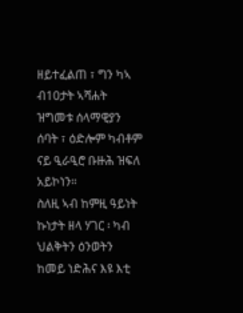ዘይተፈልጠ ፣ ግን ካኣ ብ10ታት ኣሻሐት ዝግመቱ ሰላማዊያን ሰባት ፣ ዕድሎም ካብቶም ናይ ዒራዒሮ ቡዙሕ ዝፍለ አይኮነን።
ስለዚ ኣብ ከምዚ ዓይነት ኩነታት ዘላ ሃገር ፡ ካብ ህልቅትን ዕንወትን ከመይ ነድሕና እዩ እቲ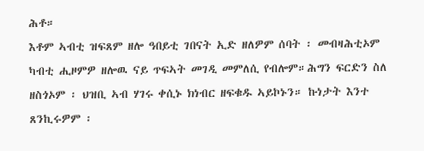ሕቶ።
እቶም ኣብቲ ዝፍጸም ዘሎ ዓበይቲ ገበናት ኢድ ዘለዎም ሰባት ፡ መብዛሕቲኦም ካብቲ ሒዞምዎ ዘሎዉ ናይ ጥፍኣት መገዲ መምለሲ የብሎም።ሕግን ፍርድን ስለ ዘስጎኦም ፡ ህዝቢ ኣብ ሃገሩ ቀሲኑ ክነብር ዘፍቁዱ ኣይኮኑን። ኩነታት እንተ ጸንኪሩዎም ፡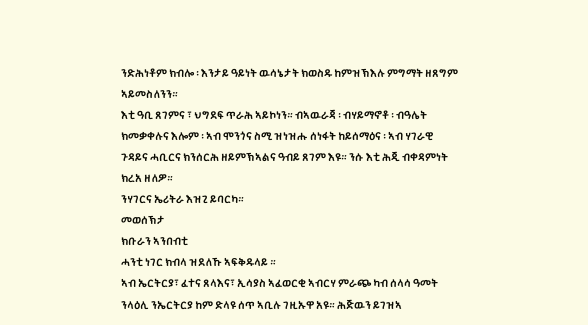ንድሕነቶም ክብሎ ፡ እንታይ ዓይነት ዉሳኔታት ክወስዱ ከምዝኽእሉ ምግማት ዘጸግም ኣይመስለንን።
እቲ ዓቢ ጸገምና ፣ ህግደፍ ጥራሕ ኣይኮነን። ብኣዉራጃ ፡ ብሃይማኖቶ ፡ ብዓሌት ክመቃቀሉና እሎም ፡ ኣብ ሞንጎና ስሚ ዝነዝሑ ሰነፋት ከይሰማዕና ፡ ኣብ ሃገራዊ ጉዳይና ሓቢርና ክንሰርሕ ዘይምኽኣልና ዓብይ ጸገም እዩ። ንሱ እቲ ሕጂ ብቀዳምነት ክረአ ዘለዎ።
ንሃገርና ኤሪትራ እዝጊ ይባርካ።
መወሰኽታ
ክቡራን ኣንበብቲ
ሓንቲ ነገር ክብላ ዝደለኹ ኣፍቅዱላይ ።
ኣብ ኤርትርያ፣ ፈተና ጸላእና፣ ኢሳያስ ኣፈወርቂ ኣብርሃ ምራጭ ካብ ሰላሳ ዓመት ንላዕሊ ንኤርትርያ ከም ድላዩ ሰጥ ኣቢሉ ገዚኡዋ አዩ። ሕጅዉን ይገዝኣ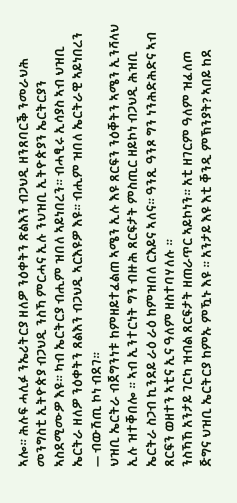ኣሎ። ሕሉፍ ሓሊፉ ንኤሪትርያ ዘለዎ ንዕቀትን ጽልእን ብጋህዲ ዘንጸባርቕ ንመራህሕ መንግስቲ ኢትዮጵያ ብጋህዲ ንስኻ ምርሓና ኢሉ ንህዝቢ ኢትዮጵያን ኤርትርያን ኣስደሚሙዎ እዩ። ካብ ኤርትርያ ብሒም ዝበለ ኣይነበረን። ብሓፂሩ ኢሳያስ ኣብ ህዝቢ ኤርትራ ዘለዎ ንዕቀትን ጸልእን ብጋህዲ ኣርእዩዎ እዩ። ብሒም ዝበለ ኤርትራዊ ኣይነበረን — ብውሽጢ ኮነ ብደገ።
ህዝቢ ኤርትራ ብጀግንነቱ ከምዘይተፈልጠ ኣሜን ኢሉ እዩ ጸርፍን ንዕቐትን ኣሜን ኢንሻላህ ኢሉ ዝተቐበሎ ። ኣብ ኢንተርነት ግን ብዙሕ ጸርፍታት ምስጢር ዘይኮነ ብጋህዲ ሕዝቢ ኤርትራ ስጋብ ኪንደይ ራዕ ራዕ ከምዝበለ ርእይና ኣለና። ዓንጺ ዓንጾ ግን ነንሕድሕድና ኣብ ጸርፍን ወዘተን ኣቲና ኢና ዓለም ዘስተባሃለሉ ።
ንስኻኸ አንታይ ገርካ ዝብል ጸርፍታት ዘጠራጥር ኣይኮነን። አቲ ዘገርም ዓለም ዝፈለጦ ጅግና ህዝቢ ኤርትርያ ከምኡ ምዃኑ እዩ ። አንታይ እዩ እቲ ቐንዲ ምኽንያት? ኣበይ ከደ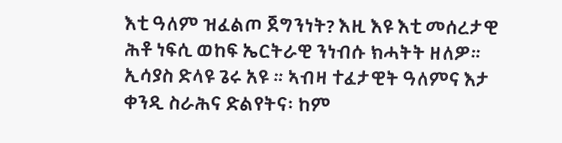እቲ ዓለም ዝፈልጦ ጀግንነት? እዚ እዩ እቲ መሰረታዊ ሕቶ ነፍሲ ወከፍ ኤርትራዊ ንነብሱ ክሓትት ዘለዎ።
ኢሳያስ ድላዩ ጌሩ አዩ ። ኣብዛ ተፈታዊት ዓለምና እታ ቀንዲ ስራሕና ድልየትና፡ ከም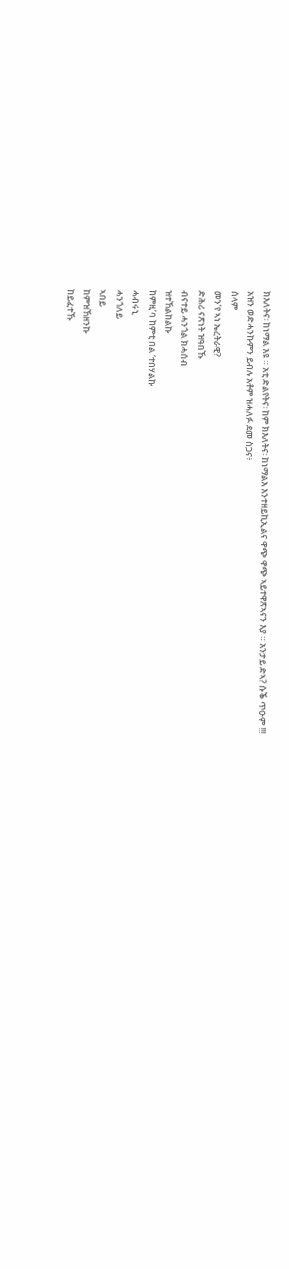ክእለትና፡ ከነማል እዩ ። አቲ ድልየትና፡ ከም ክእለትና፡ ከነማልእ እንተዘይኪኢልና ዋጭ ዋጭ ኣይተዋጽኣናን እያ ። አንታይ ድኣ? ሱቕ ጥዑም !!!
አዝን ወድሓንኩምን ይብሉ አቶም ዝሓለፉ ደመ ስጋና፥
ሰላም
መን’የ ኣነ ኤረትራዊ?
ድሕሪ ናጽነት ዝዓበኹ
ብናተይ ሓንጎል ክሓሰብ
ዝተኸልከልኩ
ከምዚ’ባ ከምቲ በል ‘ተበሃልኩ
ሓብሩኒ
ሓንጎለይ
ኣበይ
ከምዝኸዘንኩ
ከይፈተኹ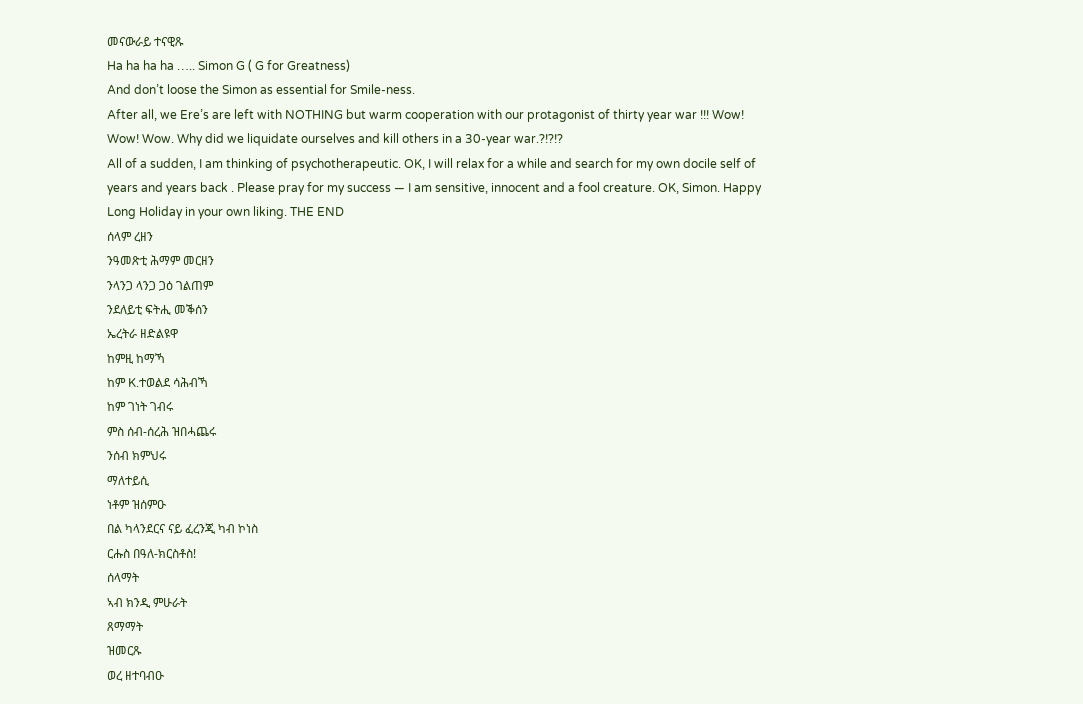መናውራይ ተናዊጹ
Ha ha ha ha ….. Simon G ( G for Greatness)
And don’t loose the Simon as essential for Smile-ness.
After all, we Ere’s are left with NOTHING but warm cooperation with our protagonist of thirty year war !!! Wow! Wow! Wow. Why did we liquidate ourselves and kill others in a 30-year war.?!?!?
All of a sudden, I am thinking of psychotherapeutic. OK, I will relax for a while and search for my own docile self of years and years back . Please pray for my success — I am sensitive, innocent and a fool creature. OK, Simon. Happy Long Holiday in your own liking. THE END
ሰላም ረዘን
ንዓመጽቲ ሕማም መርዘን
ንላንጋ ላንጋ ጋዕ ገልጠም
ንደለይቲ ፍትሒ መቕሰን
ኤረትራ ዘድልዩዋ
ከምዚ ከማኻ
ከም K.ተወልደ ሳሕብኻ
ከም ገነት ገብሩ
ምስ ሰብ-ሰረሕ ዝበሓጨሩ
ንሰብ ክምህሩ
ማለተይሲ
ነቶም ዝሰምዑ
በል ካላንደርና ናይ ፈረንጂ ካብ ኮነስ
ርሑስ በዓለ-ክርስቶስ!
ሰላማት
ኣብ ክንዲ ምሁራት
ጸማማት
ዝመርጹ
ወረ ዘተባብዑ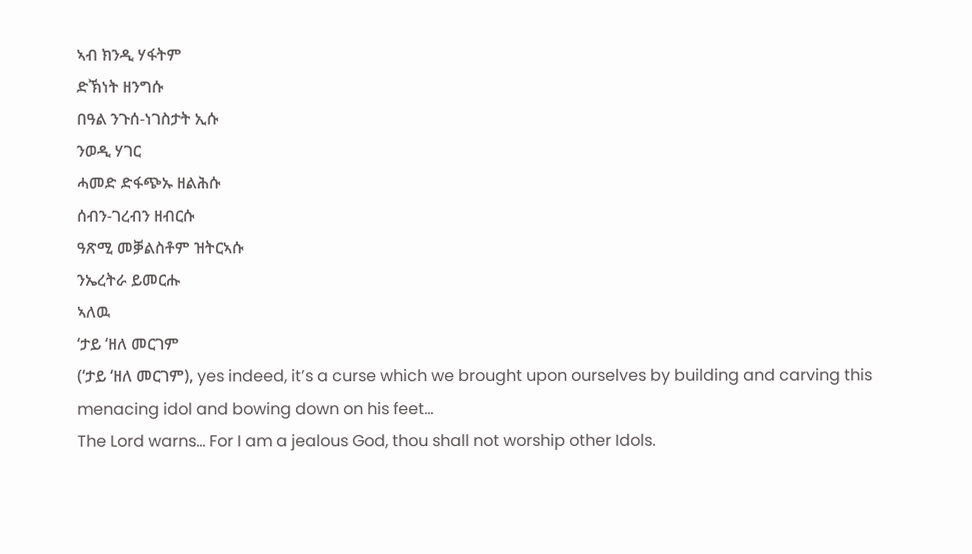ኣብ ክንዲ ሃፋትም
ድኽነት ዘንግሱ
በዓል ንጉሰ-ነገስታት ኢሱ
ንወዲ ሃገር
ሓመድ ድፋጭኡ ዘልሕሱ
ሰብን-ገረብን ዘብርሱ
ዓጽሚ መቓልስቶም ዝትርኣሱ
ንኤረትራ ይመርሑ
ኣለዉ
‘ታይ ‘ዘለ መርገም
(‘ታይ ‘ዘለ መርገም), yes indeed, it’s a curse which we brought upon ourselves by building and carving this menacing idol and bowing down on his feet…
The Lord warns… For I am a jealous God, thou shall not worship other Idols.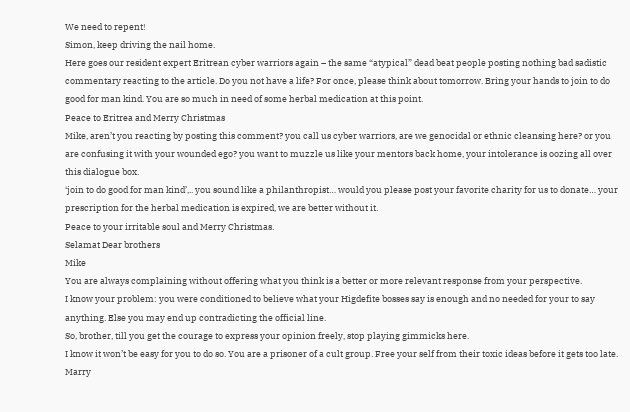We need to repent!
Simon, keep driving the nail home.
Here goes our resident expert Eritrean cyber warriors again – the same “atypical” dead beat people posting nothing bad sadistic commentary reacting to the article. Do you not have a life? For once, please think about tomorrow. Bring your hands to join to do good for man kind. You are so much in need of some herbal medication at this point.
Peace to Eritrea and Merry Christmas
Mike, aren’t you reacting by posting this comment? you call us cyber warriors, are we genocidal or ethnic cleansing here? or you are confusing it with your wounded ego? you want to muzzle us like your mentors back home, your intolerance is oozing all over this dialogue box.
‘join to do good for man kind’,.. you sound like a philanthropist… would you please post your favorite charity for us to donate… your prescription for the herbal medication is expired, we are better without it.
Peace to your irritable soul and Merry Christmas.
Selamat Dear brothers
Mike
You are always complaining without offering what you think is a better or more relevant response from your perspective.
I know your problem: you were conditioned to believe what your Higdefite bosses say is enough and no needed for your to say anything. Else you may end up contradicting the official line.
So, brother, till you get the courage to express your opinion freely, stop playing gimmicks here.
I know it won’t be easy for you to do so. You are a prisoner of a cult group. Free your self from their toxic ideas before it gets too late.
Marry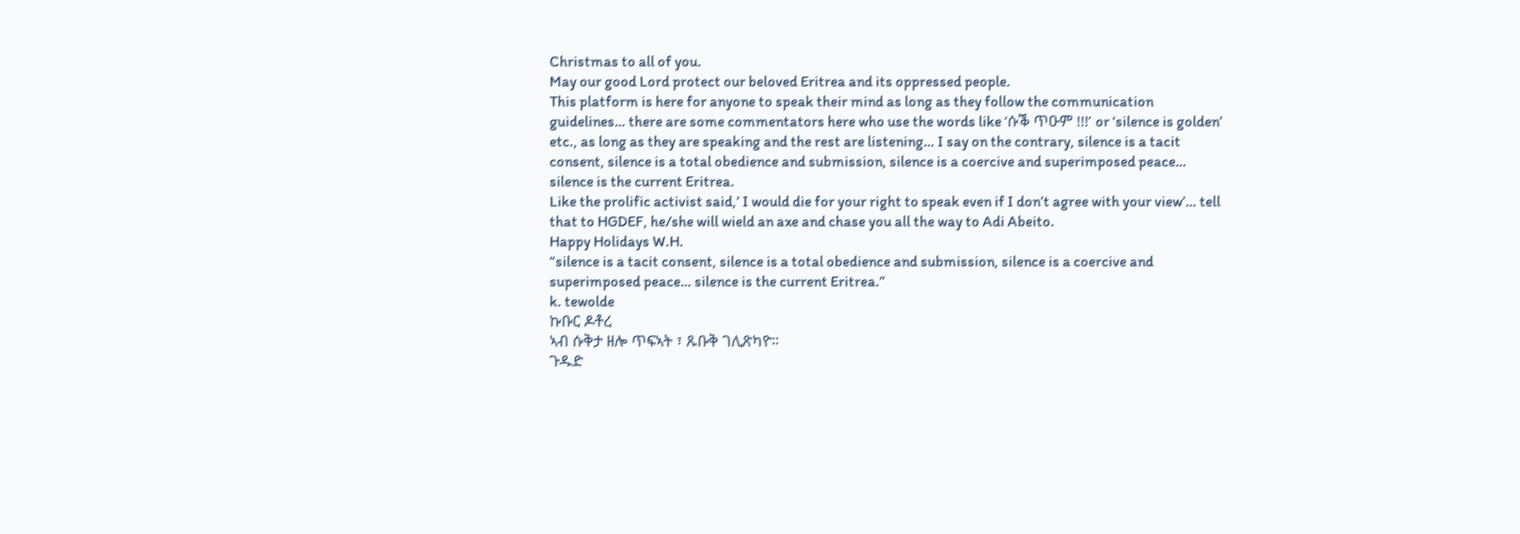Christmas to all of you.
May our good Lord protect our beloved Eritrea and its oppressed people.
This platform is here for anyone to speak their mind as long as they follow the communication guidelines… there are some commentators here who use the words like ‘ሱቕ ጥዑም !!!’ or ‘silence is golden’ etc., as long as they are speaking and the rest are listening… I say on the contrary, silence is a tacit consent, silence is a total obedience and submission, silence is a coercive and superimposed peace… silence is the current Eritrea.
Like the prolific activist said,’ I would die for your right to speak even if I don’t agree with your view’… tell that to HGDEF, he/she will wield an axe and chase you all the way to Adi Abeito.
Happy Holidays W.H.
“silence is a tacit consent, silence is a total obedience and submission, silence is a coercive and superimposed peace… silence is the current Eritrea.”
k. tewolde
ኩቡር ዶቶረ
ኣብ ሱቅታ ዘሎ ጥፍኣት ፣ ጹቡቅ ገሊጽካዮ።
ጉዱድ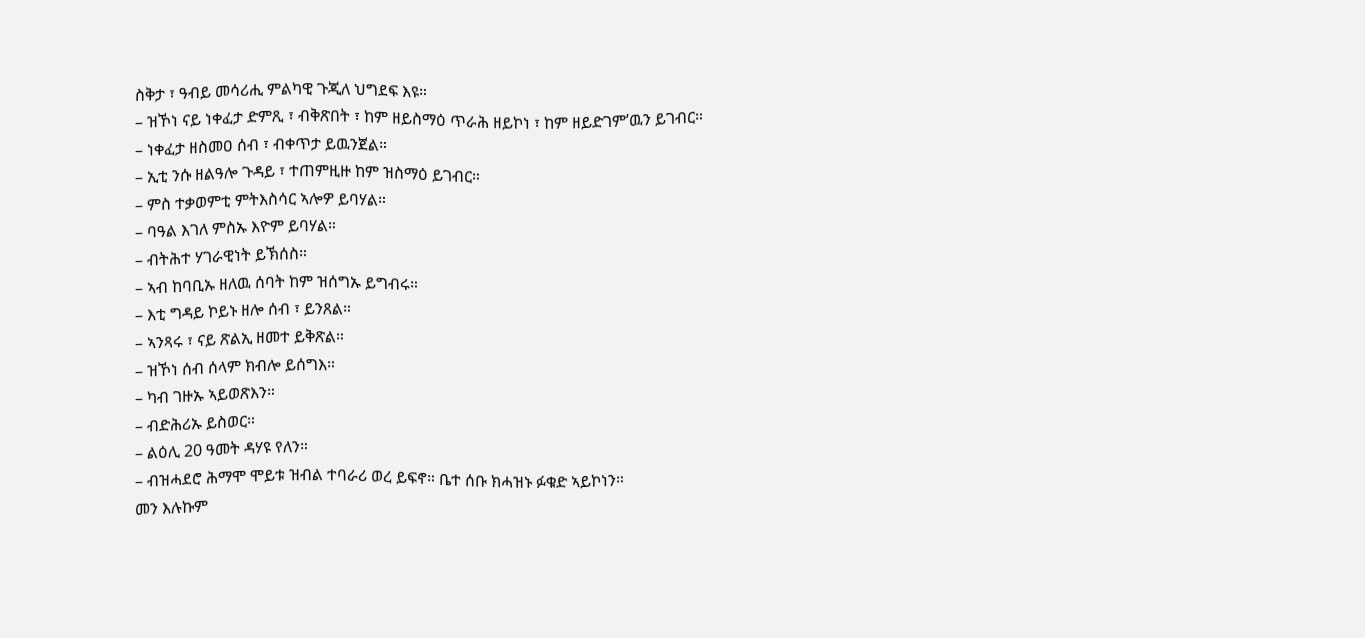ስቅታ ፣ ዓብይ መሳሪሒ ምልካዊ ጉጂለ ህግደፍ እዩ።
– ዝኾነ ናይ ነቀፈታ ድምጺ ፣ ብቅጽበት ፣ ከም ዘይስማዕ ጥራሕ ዘይኮነ ፣ ከም ዘይድገም’ዉን ይገብር።
– ነቀፈታ ዘስመዐ ሰብ ፣ ብቀጥታ ይዉንጀል።
– ኢቲ ንሱ ዘልዓሎ ጉዳይ ፣ ተጠምዚዙ ከም ዝስማዕ ይገብር።
– ምስ ተቃወምቲ ምትእስሳር ኣሎዎ ይባሃል።
– ባዓል እገለ ምስኡ እዮም ይባሃል።
– ብትሕተ ሃገራዊነት ይኽሰስ።
– ኣብ ከባቢኡ ዘለዉ ሰባት ከም ዝሰግኡ ይግብሩ።
– እቲ ግዳይ ኮይኑ ዘሎ ሰብ ፣ ይንጸል።
– ኣንጻሩ ፣ ናይ ጽልኢ ዘመተ ይቅጽል።
– ዝኾነ ሰብ ሰላም ክብሎ ይሰግእ።
– ካብ ገዙኡ ኣይወጽእን።
– ብድሕሪኡ ይስወር።
– ልዕሊ 20 ዓመት ዳሃዩ የለን።
– ብዝሓደሮ ሕማሞ ሞይቱ ዝብል ተባራሪ ወረ ይፍኖ። ቤተ ሰቡ ክሓዝኑ ፉቁድ ኣይኮነን።
መን እሉኩም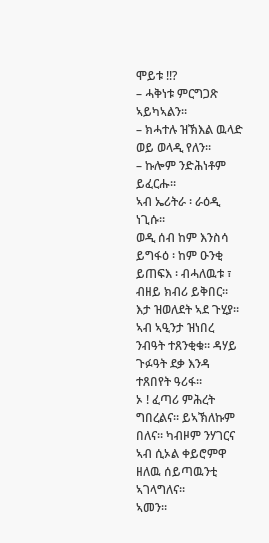ሞይቱ !!?
– ሓቅነቱ ምርግጋጽ ኣይካኣልን።
– ክሓተሉ ዝኽእል ዉላድ ወይ ወላዲ የለን።
– ኩሎም ንድሕነቶም ይፈርሑ።
ኣብ ኤሪትራ ፡ ራዕዲ ነጊሱ።
ወዲ ሰብ ከም እንስሳ ይግፋዕ ፡ ከም ዑንቂ ይጠፍእ ፡ ብሓለዉቱ ፣ ብዘይ ክብሪ ይቅበር።
እታ ዝወለደት ኣደ ጉሂያ። ኣብ ኣዒንታ ዝነበረ ንብዓት ተጸንቂቁ። ዳሃይ ጉፉዓት ደቃ እንዳ ተጸበየት ዓሪፋ።
ኦ ! ፈጣሪ ምሕረት ግበረልና። ይኣኽለኩም በለና። ካብዞም ንሃገርና ኣብ ሲኦል ቀይሮምዋ ዘለዉ ሰይጣዉንቲ ኣገላግለና።
ኣመን።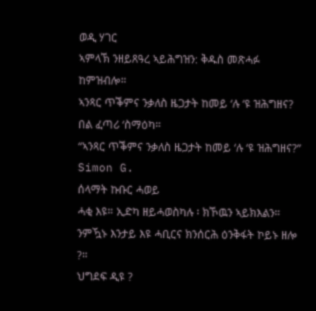ወዲ ሃገር
ኣምላኽ ንዘይጸዓረ ኣይሕግዝን: ቅዱስ መጽሓፉ ከምዝብሎ።
ኣንጻር ጥቕምና ንቃለስ ዜጋታት ከመይ ‘ሉ ‘ዩ ዝሕግዘና?
በል ፈጣሪ ‘ስማዕካ።
“ኣንጻር ጥቕምና ንቃለስ ዜጋታት ከመይ ‘ሉ ‘ዩ ዝሕግዘና?”
Simon G.
ሰላማት ኩቡር ሓወይ
ሓቂ እዩ። ኢድካ ዘይሓወስካሉ ፡ ክኾዉን ኣይክእልን።
ንምዃኑ እንታይ እዩ ሓቢርና ክንሰርሕ ዕንቅፋት ኮይኑ ዘሎ ?።
ህግደፍ ዲዩ ?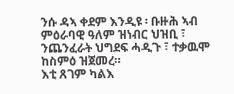ንሱ ዳኣ ቀደም እንዲዩ ፡ ቡዙሕ ኣብ ምዕራባዊ ዓለም ዝነብር ህዝቢ ፣ ንጨንፈራት ህግደፍ ሓዲጉ ፣ ተቃዉሞ ከስምዕ ዝጀመረ።
እቲ ጸገም ካልእ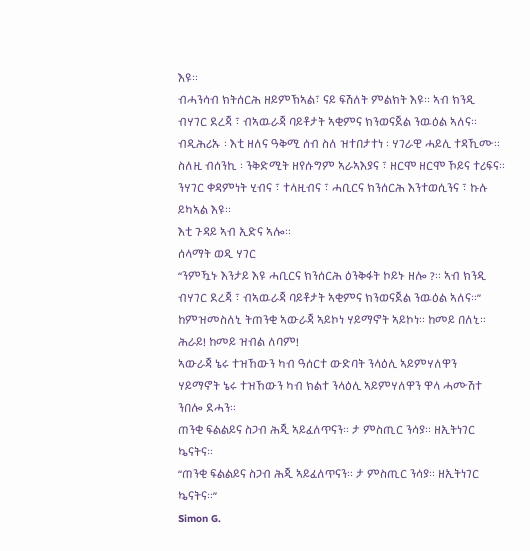እዩ።
ብሓንሳብ ክትሰርሕ ዘይምኽኣል፣ ናይ ፍሽለት ምልክት እዩ። ኣብ ክንዲ ብሃገር ደረጃ ፣ ብኣዉራጃ ባይቶታት ኣቂምና ክንወናጀል ንዉዕል ኣለና።
ብዲሕሪኡ ፡ እቲ ዘለና ዓቅሚ ሰብ ስለ ዝተበታተነ ፡ ሃገራዊ ሓይሊ ተዳኺሙ።
ስለዚ ብሰንኪ ፡ ንቅድሚት ዘየሱግም ኣራኣእያና ፣ ዘርሞ ዘርሞ ኾይና ተሪፍና።
ንሃገር ቀዳምነት ሂብና ፣ ተላዚብና ፣ ሓቢርና ክንሰርሕ እንተወሲንና ፣ ኩሉ ይካኣል እዩ።
እቲ ጉዳይ ኣብ ኢድና ኣሎ።
ሰላማት ወዲ ሃገር
“ንምዃኑ እንታይ እዩ ሓቢርና ክንሰርሕ ዕንቅፋት ኮይኑ ዘሎ ?። ኣብ ክንዲ ብሃገር ደረጃ ፣ ብኣዉራጃ ባይቶታት ኣቂምና ክንወናጀል ንዉዕል ኣለና።”
ከምዝመስለኒ ትጠንቂ ኣውራጃ ኣይኮነ ሃይማኖት ኣይኮነ። ከመይ በለኒ። ሕራይ! ከመይ ዝብል ለባም!
ኣውራጃ ኔሩ ተዝኸውን ካብ ዓሰርተ ውድባት ንላዕሊ ኣይምሃለዋን
ሃይማኖት ኔሩ ተዝኸውን ካብ ክልተ ንላዕሊ ኣይምሃለዋን ዋላ ሓሙሽተ ንበሎ ደሓን።
ጠንቂ ፍልልይና ስጋብ ሕጂ ኣይፈለጥናን። ታ ምስጢር ንሳያ። ዘኢትነገር ኴናትና።
“ጠንቂ ፍልልይና ስጋብ ሕጂ ኣይፈለጥናን። ታ ምስጢር ንሳያ። ዘኢትነገር ኴናትና።”
Simon G.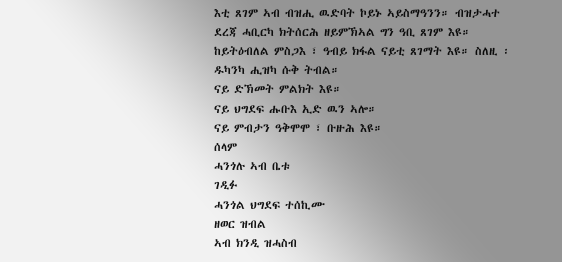እቲ ጸገም ኣብ ብዝሒ ዉድባት ኮይኑ ኣይስማዓንን። ብዝታሓተ ደረጃ ሓቢርካ ክትሰርሕ ዘይምኽኣል ግን ዓቢ ጸገም እዩ።
ከይትዕብለል ምስጋእ ፣ ዓብይ ክፋል ናይቲ ጸገማት እዩ። ስለዚ ፡ ዱካንካ ሒዝካ ሱቅ ትብል።
ናይ ድኽመት ምልክት እዩ።
ናይ ህግደፍ ሑቡእ ኢድ ዉን ኣሎ።
ናይ ምብታን ዓቅሞሞ ፣ ቡዙሕ እዩ።
ሰላም
ሓንጎሉ ኣብ ቤቱ
ገዲፉ
ሓንጎል ህግደፍ ተሰኪሙ
ዘወር ዝብል
ኣብ ክንዲ ዝሓስብ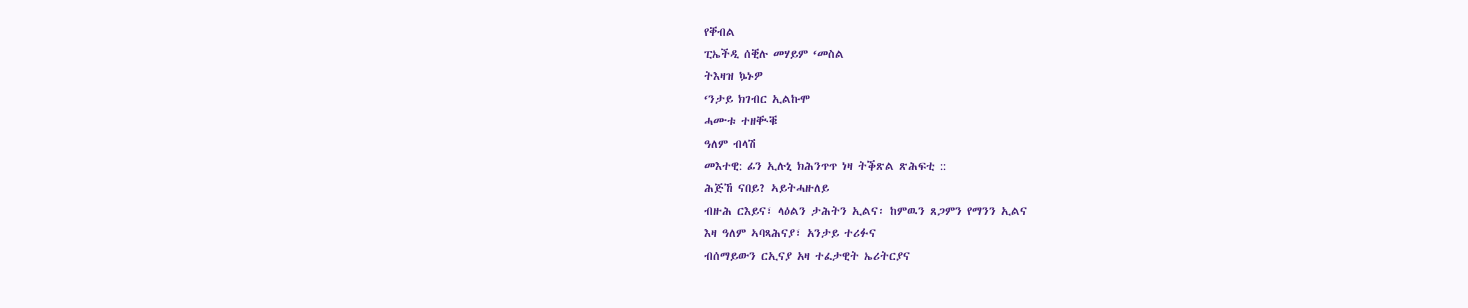የቐብል
ፒኤችዲ ሰቒሉ መሃይም ‘መስል
ትእዛዝ ኴኑዎ
‘ንታይ ክገብር ኢልኩሞ
ሓሙቱ ተዘቚቑ
ዓለም ብላሽ
መእተዊ: ፊን ኢሉኒ ክሕንጥጥ ነዛ ትቕጽል ጽሕፍቲ ::
ሕጅኸ ናበይ? ኣይትሓዙለይ
ብዙሕ ርእይና፣ ላዕልን ታሕትን ኢልና፡ ከምዉን ጸጋምን የማንን ኢልና
እዛ ዓለም ኣባጻሕናያ፣ አንታይ ተሪፉና
ብሰማይውን ርኢናያ አዛ ተፈታዊት ኤሪትርያና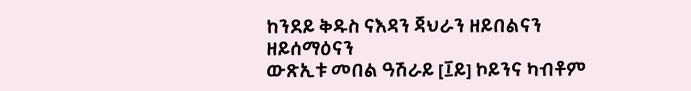ከንደይ ቅዱስ ናእዳን ጃህራን ዘይበልናን ዘይሰማዕናን
ውጽኢቱ መበል ዓሽራይ [፲ይ] ኮይንና ካብቶም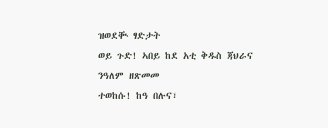ዝወደቚ ፃድታት
ወይ ጉድ! ኣበይ ከደ አቲ ቅዱስ ጃህራና ንዓለም ዘጽመመ
ተወከሱ! ከዓ በሉና፣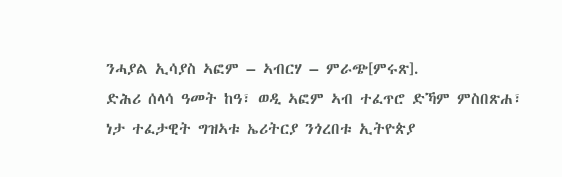ንሓያል ኢሳያስ ኣፎም – ኣብርሃ – ምራጭ[ምሩጽ].
ድሕሪ ሰላሳ ዓመት ከዓ፣ ወዲ ኣፎም ኣብ ተፈጥሮ ድኻም ምስበጽሐ፣ ነታ ተፈታዊት ግዝኣቱ ኤሪትርያ ንጎረበቱ ኢትዮጵያ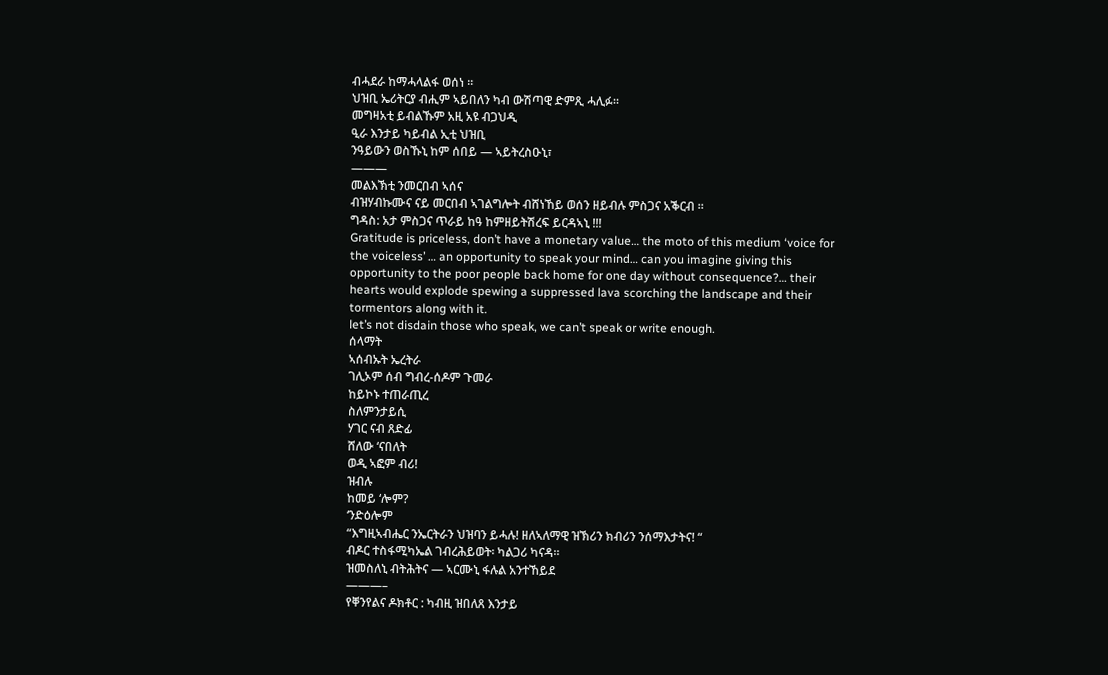ብሓደራ ከማሓላልፋ ወሰነ ።
ህዝቢ ኤሪትርያ ብሒም ኣይበለን ካብ ውሽጣዊ ድምጺ ሓሊፉ።
መግዛአቲ ይብልኹም አዚ አዩ ብጋህዲ
ዒራ እንታይ ካይብል ኢቲ ህዝቢ
ንዓይውን ወስኹኒ ከም ሰበይ — ኣይትረስዑኒ፣
———
መልእኽቲ ንመርበብ ኣሰና
ብዝሃብኩሙና ናይ መርበብ ኣገልግሎት ብሸነኸይ ወሰን ዘይብሉ ምስጋና አቕርብ ።
ግዳስ: አታ ምስጋና ጥራይ ከዓ ከምዘይትሽረፍ ይርዳኣኒ !!!
Gratitude is priceless, don’t have a monetary value… the moto of this medium ‘voice for the voiceless’ … an opportunity to speak your mind… can you imagine giving this opportunity to the poor people back home for one day without consequence?… their hearts would explode spewing a suppressed lava scorching the landscape and their tormentors along with it.
let’s not disdain those who speak, we can’t speak or write enough.
ሰላማት
ኣሰብኡት ኤረትራ
ገሊኦም ሰብ ግብረ-ሰዶም ጉመራ
ከይኮኑ ተጠራጢረ
ስለምንታይሲ
ሃገር ናብ ጸድፊ
ሸለው ‘ናበለት
ወዲ ኣፎም ብሪ!
ዝብሉ
ከመይ ‘ሎም?
‘ንድዕሎም
“እግዚኣብሔር ንኤርትራን ህዝባን ይሓሉ! ዘለኣለማዊ ዝኽሪን ክብሪን ንሰማእታትና! “
ብዶር ተስፋሚካኤል ገብረሕይወት፡ ካልጋሪ ካናዳ።
ዝመስለኒ ብትሕትና — ኣርሙኒ ፋሉል አንተኸይደ
———–
የቐንየልና ዶክቶር : ካብዚ ዝበለጸ እንታይ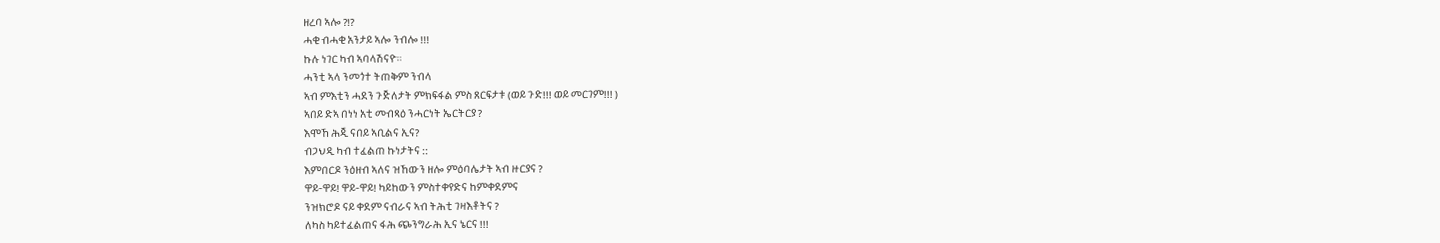ዘረባ ኣሎ ?!?
ሓቂ ብሓቂ አንታይ ኣሎ ንብሎ !!!
ኩሉ ነገር ካብ ኣባላሽናዮ።
ሓንቲ ኣላ ንመጎተ ትጠቅም ንብላ
ኣብ ምእቲን ሓደን ጉጅለታት ምክፍፋል ምስ ጸርፍታቱ (ወይ ጉድ!!! ወይ መርገም!!! )
ኣበይ ድኣ በነነ አቲ መብጻዕ ንሓርነት ኤርትርያ ?
እሞኸ ሕጂ ናበይ ኣቢልና ኢና?
ብጋህዲ ካብ ተፈልጠ ኩነታትና ::
እምበርዶ ንዕዘብ ኣለና ዝኸውን ዘሎ ምዕባሌታት ኣብ ዙርያና ?
ዋይ-ዋይ! ዋይ-ዋይ! ካይከውን ምስተቀየድና ከምቀደምና
ንዝክሮዶ ናይ ቀደም ናብራና ኣብ ትሕቲ ገዛእቶትና ?
ለካስ ካይተፈልጠና ፋሕ ጭንግራሕ ኢና ኔርና !!!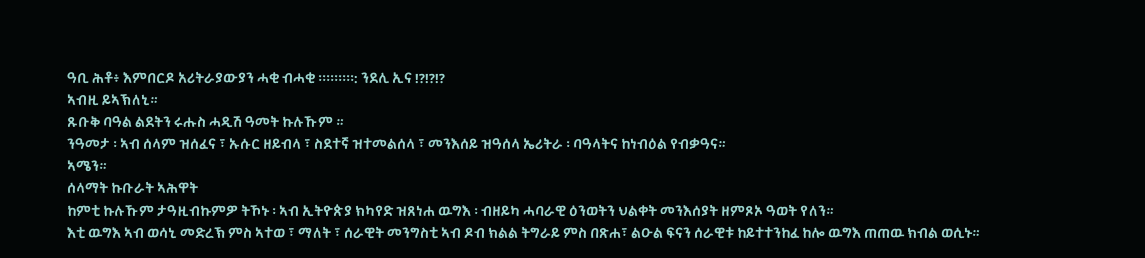ዓቢ ሕቶ፥ እምበርዶ አሪትራያውያን ሓቂ ብሓቂ ፡፡፡፡፡፡፡፡፡: ንደሊ ኢና !?!?!?
ኣብዚ ይኣኽለኒ።
ጹቡቅ ባዓል ልደትን ሩሑስ ሓዲሽ ዓመት ኩሉኹም ።
ንዓመታ ፡ ኣብ ሰላም ዝሰፈና ፣ ኡሱር ዘይብላ ፣ ስደተኛ ዝተመልሰላ ፣ መንእሰይ ዝዓሰላ ኤሪትራ ፡ ባዓላትና ከነብዕል የብቃዓና።
ኣሜን።
ሰላማት ኩቡራት ኣሕዋት
ከምቲ ኩሉኹም ታዓዚብኩምዎ ትኾኑ ፡ ኣብ ኢትዮጵያ ክካየድ ዝጸነሐ ዉግእ ፡ ብዘይካ ሓባራዊ ዕንወትን ህልቀት መንእሰያት ዘምጾኦ ዓወት የለን።
እቲ ዉግእ ኣብ ወሳኒ መድረኽ ምስ ኣተወ ፣ ማለት ፣ ሰራዊት መንግስቲ ኣብ ዶብ ክልል ትግራይ ምስ በጽሐ፣ ልዑል ፍናን ሰራዊቱ ከይተተንከፈ ከሎ ዉግእ ጠጠዉ ክብል ወሲኑ።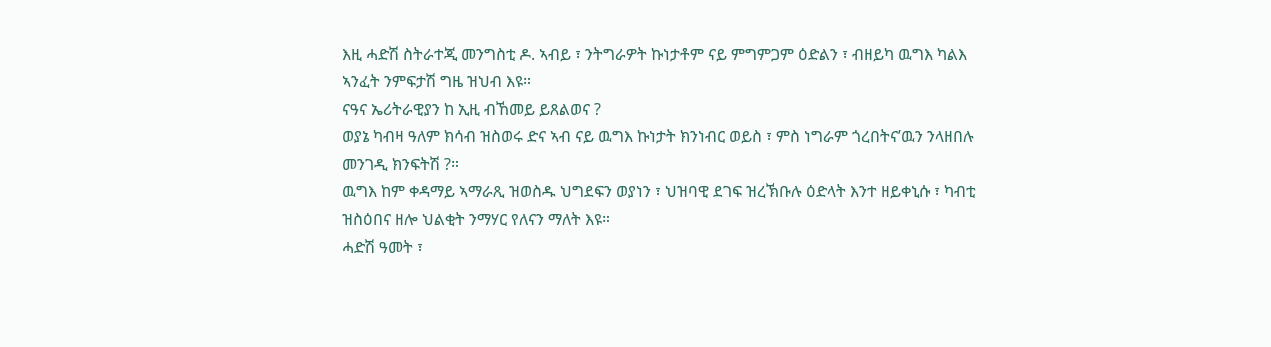እዚ ሓድሽ ስትራተጂ መንግስቲ ዶ. ኣብይ ፣ ንትግራዎት ኩነታቶም ናይ ምግምጋም ዕድልን ፣ ብዘይካ ዉግእ ካልእ ኣንፈት ንምፍታሽ ግዜ ዝህብ እዩ።
ናዓና ኤሪትራዊያን ከ ኢዚ ብኸመይ ይጸልወና ?
ወያኔ ካብዛ ዓለም ክሳብ ዝስወሩ ድና ኣብ ናይ ዉግእ ኩነታት ክንነብር ወይስ ፣ ምስ ነግራም ጎረበትና’ዉን ንላዘበሉ መንገዲ ክንፍትሽ ?።
ዉግእ ከም ቀዳማይ ኣማራጺ ዝወስዱ ህግደፍን ወያነን ፣ ህዝባዊ ደገፍ ዝረኽቡሉ ዕድላት እንተ ዘይቀኒሱ ፣ ካብቲ ዝስዕበና ዘሎ ህልቂት ንማሃር የለናን ማለት እዩ።
ሓድሽ ዓመት ፣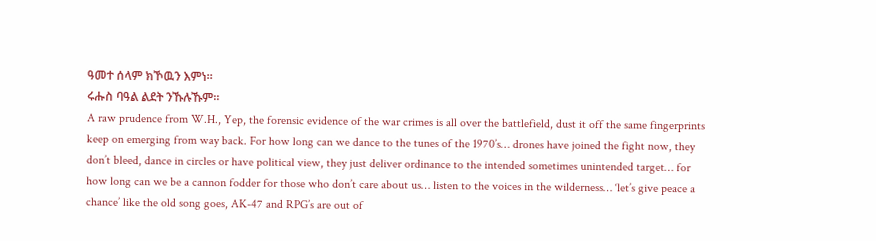ዓመተ ሰላም ክኾዉን እምነ።
ሩሑስ ባዓል ልደት ንኹሉኹም።
A raw prudence from W.H., Yep, the forensic evidence of the war crimes is all over the battlefield, dust it off the same fingerprints keep on emerging from way back. For how long can we dance to the tunes of the 1970’s… drones have joined the fight now, they don’t bleed, dance in circles or have political view, they just deliver ordinance to the intended sometimes unintended target… for how long can we be a cannon fodder for those who don’t care about us… listen to the voices in the wilderness… ‘let’s give peace a chance’ like the old song goes, AK-47 and RPG’s are out of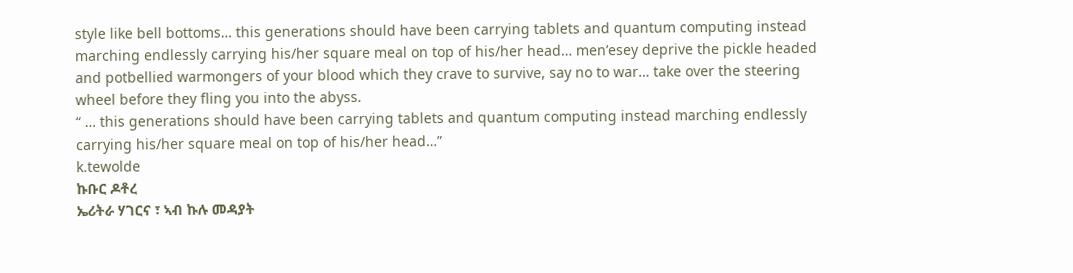style like bell bottoms… this generations should have been carrying tablets and quantum computing instead marching endlessly carrying his/her square meal on top of his/her head… men’esey deprive the pickle headed and potbellied warmongers of your blood which they crave to survive, say no to war… take over the steering wheel before they fling you into the abyss.
“ … this generations should have been carrying tablets and quantum computing instead marching endlessly carrying his/her square meal on top of his/her head…”
k.tewolde
ኩቡር ዶቶረ
ኤሪትራ ሃገርና ፣ ኣብ ኩሉ መዳያት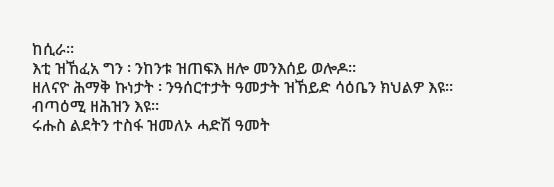ከሲራ።
እቲ ዝኸፈአ ግን ፡ ንከንቱ ዝጠፍእ ዘሎ መንእሰይ ወሎዶ።
ዘለናዮ ሕማቅ ኩነታት ፡ ንዓሰርተታት ዓመታት ዝኸይድ ሳዕቤን ክህልዎ እዩ።
ብጣዕሚ ዘሕዝን እዩ።
ሩሑስ ልደትን ተስፋ ዝመለኦ ሓድሽ ዓመት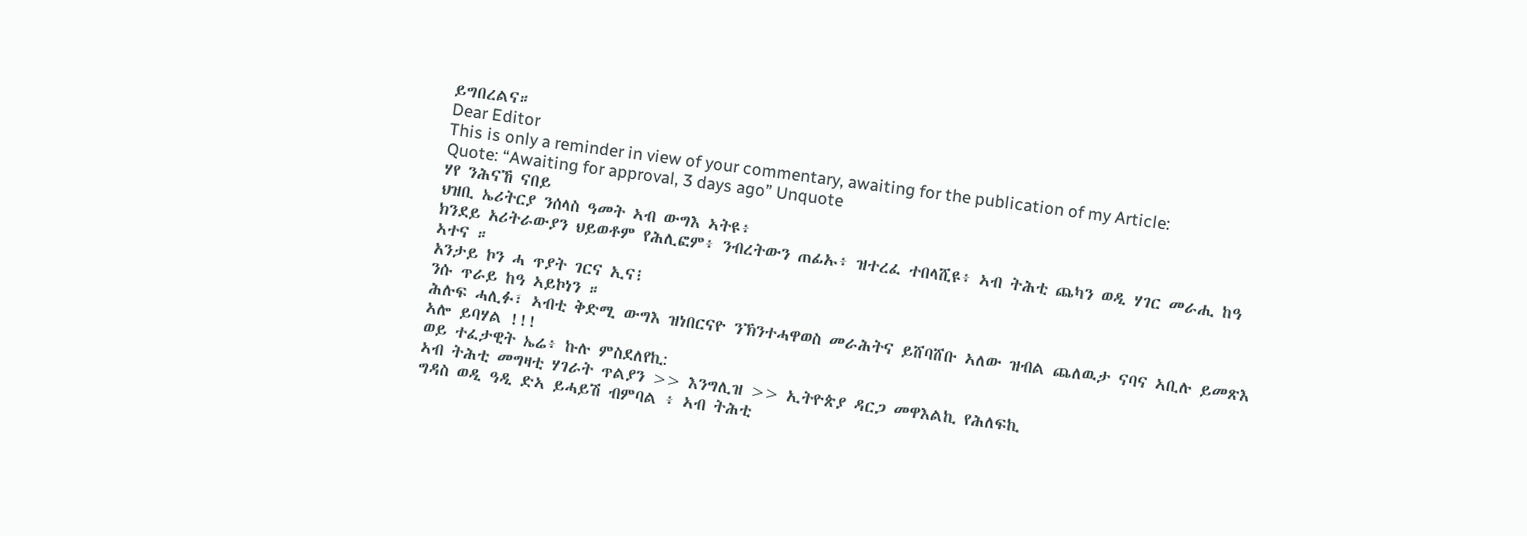ይግበረልና።
Dear Editor
This is only a reminder in view of your commentary, awaiting for the publication of my Article: Quote: “Awaiting for approval, 3 days ago” Unquote
ሃየ ንሕናኸ ናበይ
ህዝቢ ኤሪትርያ ንሰላስ ዓመት ኣብ ውግእ ኣትዩ፥
ክንደይ አሪትራውያን ህይወቶም የሕሊፎም፥ ንብረትውን ጠፊኡ፥ ዝተረፈ ተበላሺዩ፥ ኣብ ትሕቲ ጨካን ወዲ ሃገር መራሒ ከዓ ኣተና ።
አንታይ ኮን ሓ ጥያት ገርና ኢና፧
ንሱ ጥራይ ከዓ ኣይኮነን ።
ሕሉፍ ሓሊፉ፣ ኣብቲ ቅድሚ ውግእ ዝነበርናዮ ንኽንተሓዋወስ መራሕትና ይሸባሸቡ ኣለው ዝብል ጨለዉታ ናባና ኣቢሉ ይመጽእ ኣሎ ይባሃል !!!
ወይ ተፈታዊት ኤሬ፥ ኩሉ ምስደለየኪ:
ኣብ ትሕቲ መግዛቲ ሃገራት ጥልያን >> እንግሊዝ >> ኢትዮጵያ ዳርጋ መዋእልኪ የሕለፍኪ
ግዳስ ወዲ ዓዲ ድኣ ይሓይሽ ብምባል ፥ ኣብ ትሕቲ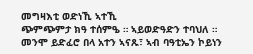መግዛእቲ ወድነኺ ኣተኺ
ጭምጭምታ ክዓ ተሰምዔ ። ኣይወድዓድን ተባህለ ።
መንሞ ይድፈሮ በላ አተን ኣናጹ፣ ኣብ ባዓቲኤን ኮይነን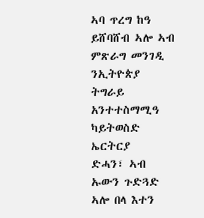ኣባ ጥረግ ከዓ ይሸባሸብ ኣሎ ኣብ ምጽራግ መንገዲ ንኢትዮጵያ
ትግራይ አንተተስማሚዓ ካይትወስድ ኤርትርያ
ድሓን፣ ኣብ ኡውን ጉድጓድ ኣሎ በላ እተን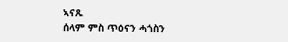ኣናጹ
ሰላም ምስ ጥዕናን ሓጎስን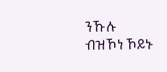ንኹሉ ብዝኾነ ኾይኑ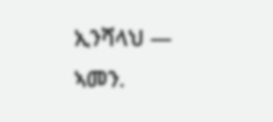ኢንሻላህ — ኣመን.